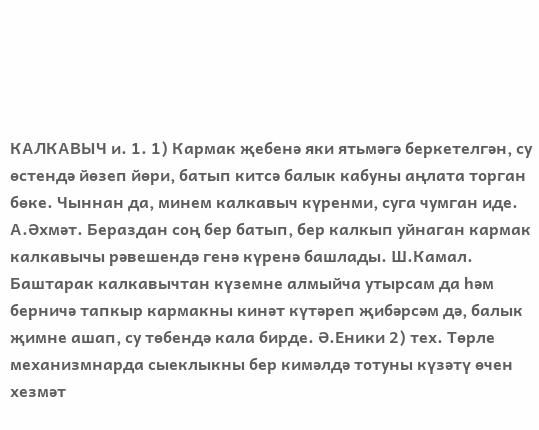КАЛКАВЫЧ и. 1. 1) Кармак җебенә яки ятьмәгә беркетелгән, су өстендә йөзеп йөри, батып китсә балык кабуны аңлата торган бөке. Чыннан да, минем калкавыч күренми, суга чумган иде. А.Әхмәт. Бераздан соң бер батып, бер калкып уйнаган кармак калкавычы рәвешендә генә күренә башлады. Ш.Камал. Баштарак калкавычтан күземне алмыйча утырсам да һәм берничә тапкыр кармакны кинәт күтәреп җибәрсәм дә, балык җимне ашап, су төбендә кала бирде. Ә.Еники 2) тех. Төрле механизмнарда сыеклыкны бер кимәлдә тотуны күзәтү өчен хезмәт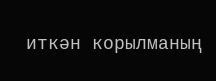иткән корылманың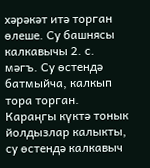хәрәкәт итә торган өлеше. Су башнясы калкавычы 2. с. мәгъ. Су өстендә батмыйча, калкып тора торган. Караңгы күктә тонык йолдызлар калыкты, су өстендә калкавыч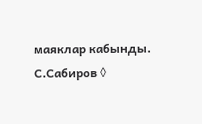маяклар кабынды. С.Сабиров ◊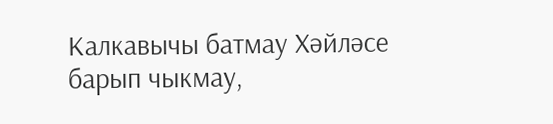Калкавычы батмау Хәйләсе барып чыкмау,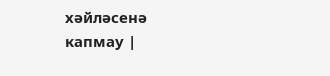хәйләсенә капмау |